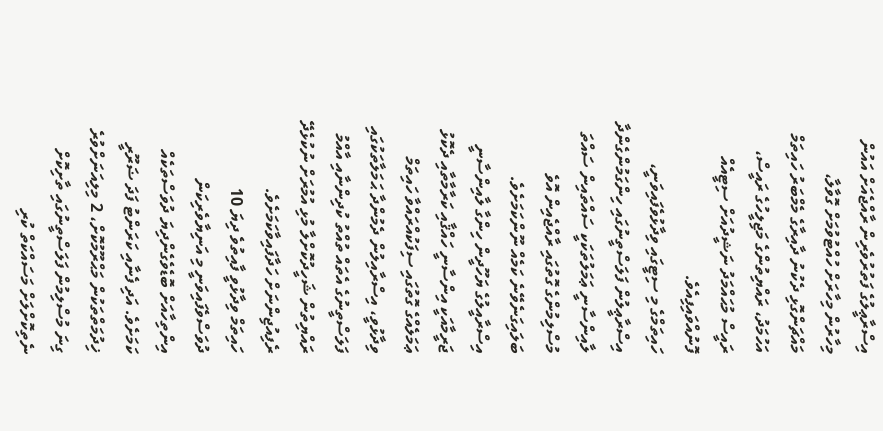އިސްރާޢީލުގެ ފަތުރުވެރިން ރާއްޖެއަށް އައުން މިހާރުން މިހާރަށް ހުއްޓުވުމަށް ގޮވާލާ، މައްޗަންގޮޅި ދެކުނު ދާއިރާގެ މެމްބަރު ހައިތަމް އަހުމަދު، ރައްޔިތުންގެ މަޖިލީހުގެ ރައީސް، ރައީސް މުޙައްމަދު ނަޝީދުއަށް ސިޓީއެއް ފޮނުއްވައިފިއެވެ.
ހައިތަމްގެ މި ސިޓީގައި ވިދާޅުވެފައިވަނީ، އިސްރާޢީލުން ފަލަސްތީނުގައި ހިންގަމުންގެންދާ ލާއިންސާނީ ޢަމަލުތަކަކީ ސައްތައިން ސައްތަ މުސްލިމުންގެ ގޮތުގައި ރާއްޖެއިން އޮވެ ބަލައިގަނެވޭނެ ކަމެއް ނޫންކަމަށެވެ.
އިސްރާއީލުގެ ޔަހޫދީން ހިންގާ ލާއިންސާނީ ޖަރީމާއަކީ އިންސާނީ ހައްޤާއި ކަރާމާތާއި ދެކޮޅު ޢަމަލެއްގެ ގޮތުގައި ސިފަކުއްރައްވާ ހައިތަމް ވިދާޅުވީ، އިސްރާއިލުން ދެމުންދާ ޙަމަލާތަކުގައި ފަލަސްތީނުގެ އެތައް ތުއްތު ކުދިންނާއި އާއްމު ރައްޔިތުން ޝަހީދުކޮށްލާ މުޅި އުމުރަށް ނުކުޅެދޭ ރެފިއުޖިންނަށް ހަދާފައިވާކަމަށެވެ.
ހައިތަމް ވިދާޅުވީ ފާއިތުވެ ދިޔަ 10 ދުވަސްވެފައިވަނީ މި އަނިޔާވެރިކަން އިންތިހާއަށް ބޮޑެވެގެންދިޔަ ދުވަސްތަކެއް ކަމަށެވެ. އަދި ފެނާއި ކަރަންޓު ފަދަ ޟަރޫރީ ޚިދުމަތްތަކުން މަޙްރޫމުކޮށް، 2 މިލިއަނަށްވުރެ ގިނަ މުސްލިމުން ފަލަސްތީނުގައި ތާށިކޮށް ނެތިކޮށްލަށް މަސައްކަތް ކުރި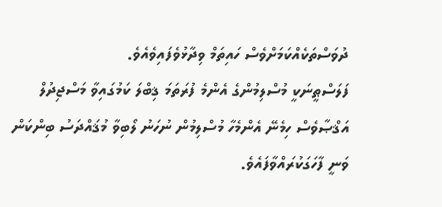ދުވަސްތަކެއްކަމަށްވެސް ހައިތަމް ވިދާޅުވެފައިވެއެވެ.
ފަލަސްޠީނަކީ މުސްލިމުންގެ އެންމެ ފުރަތަމަ ޤިބްލަ ކަމުގައިވާ މަސްޖިދުލް އަޤްޞާވެސް ހިމެނޭ އެންމެހާ މުސްލިމުން ނުހަނު ލޯބިވާ މުޤައްދަސު ބިންކަން ވަނީ ފާހަގަކުރައްވާފައެވެ.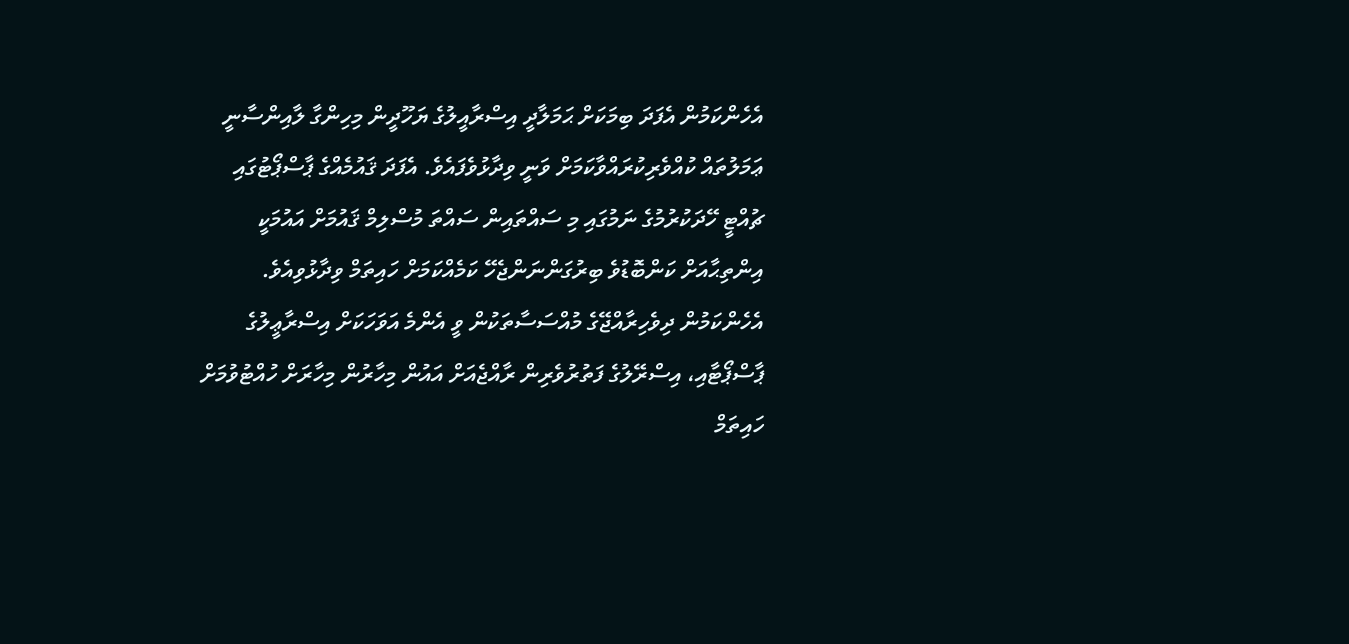އެހެންކަމުން އެފަދަ ބިމަކަށް ޙަމަލާދީ އިސްރާއީލުގެ ޔަހޫދީން މިހިންގާ ލާއިންސާނީ ޢަމަލުތައް ކުއްވެރިކުރައްވާކަމަށް ވަނީ ވިދާޅުވެފައެވެ. އެފަދަ ޤައުމެއްގެ ޕާސްޕޯޓުގައި ޗުއްޓީ ހޭދަކުރުމުގެ ނަމުގައި މި ސައްތައިން ސައްތަ މުސްލިމް ޤައުމަށް އައުމަކީ އިންތިޙާއަށް ކަންބޮޑުވެ ބިރުގަންނަންޖެހޭ ކަމެއްކަމަށް ހައިތަމް ވިދާޅުވިއެވެ. އެހެންކަމުން ދިވެހިރާއްޖޭގެ މުއްސަސާތަކުން ވީ އެންމެ އަވަހަކަށް އިސްރާޢީލުގެ ޕާސްޕޯޓާއި، އިސްރޭލުގެ ފަތުރުވެރިން ރާއްޖެއަށް އައުން މިހާރުން މިހާރަށް ހުއްޓުވުމަށް ހައިތަމް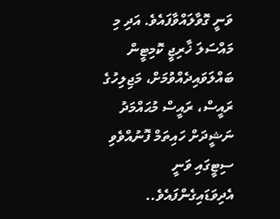ވަނީ ގޮވާލައްވާފައެވެ. އަދި މި މައްސަލަ ޚާރިޖީ ކޮމިޓީން ބައްލަވައިދެއްވުމަށް، މަޖިލިހުގެ ރައީސް، ރައީސް މުޙައްމަދު ނަޝީދަށް ހައިތަމް ފޮނުއްވެވި ސިޓީގައި ވަނީ އެދިވަޑައިގެންފައެވެ..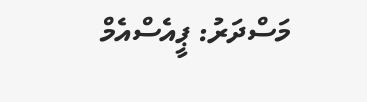މަސްދަރު: ޕީއެސްއެމް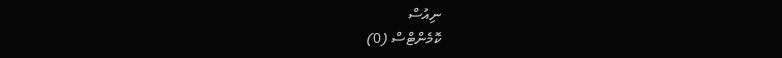ނިއުސް
ކޮމެންޓްސް (0)